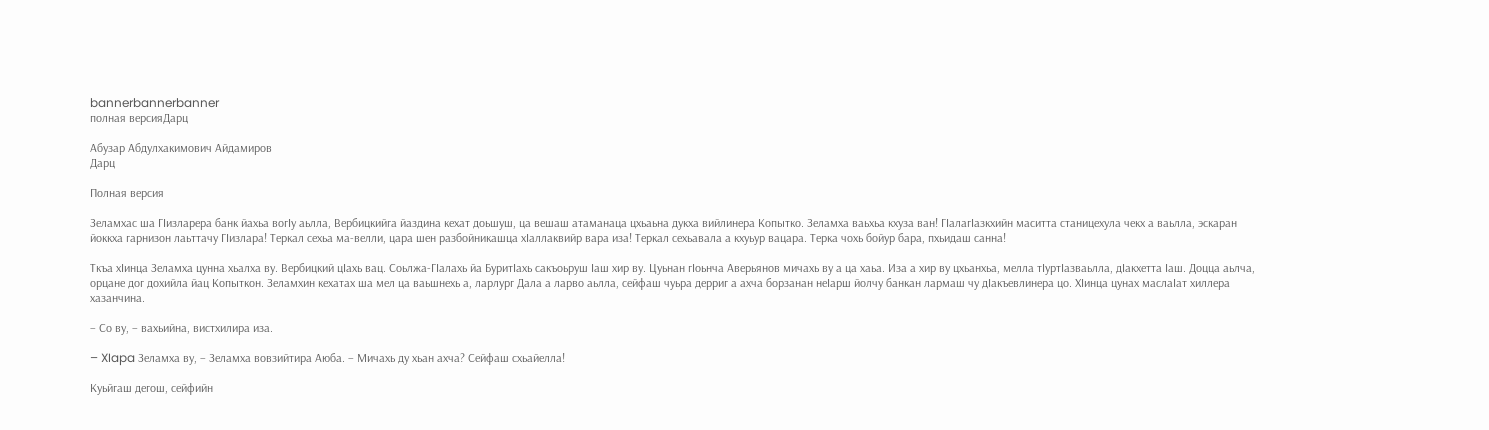bannerbannerbanner
полная версияДарц

Абузар Абдулхакимович Айдамиров
Дарц

Полная версия

Зеламхас ша ГIизларера банк йахьа вoгIy аьлла, Вербицкийга йаздина кехат доьшуш, ца вешаш атаманаца цхьаьна дукха вийлинера Копытко. Зеламха ваьхьа кхуза ван! ГIалагIазкхийн маситта станицехула чекх а ваьлла, эскаран йоккха гарнизон лаьттачу ГIизлара! Теркал сехьа ма-велли, цара шен разбойникашца хIаллаквийр вара иза! Теркал сехьавала а кхуьур вацара. Терка чохь бойур бара, пхьидаш санна!

Ткъа хIинца Зеламха цунна хьалха ву. Вербицкий цIахь вац. Соьлжа-ГIалахь йа БуритIахь сакъоьруш Iаш хир ву. Цуьнан гIоьнча Аверьянов мичахь ву а ца хаьа. Иза а хир ву цхьанхьа, мелла тIуртIазваьлла, дIакхетта Iаш. Доцца аьлча, орцане дог дохийла йац Копыткон. Зеламхин кехатах ша мел ца ваьшнехь а, ларлург Дала а ларво аьлла, сейфаш чуьра дерриг а ахча борзанан неIарш йолчу банкан лармаш чу дIакъевлинера цо. ХIинца цунах маслаIат хиллера хазанчина.

– Со ву, – вахьийна, вистхилира иза.

– XIapa Зеламха ву, – Зеламха вовзийтира Аюба. – Мичахь ду хьан ахча? Сейфаш схьайелла!

Куьйгаш дегош, сейфийн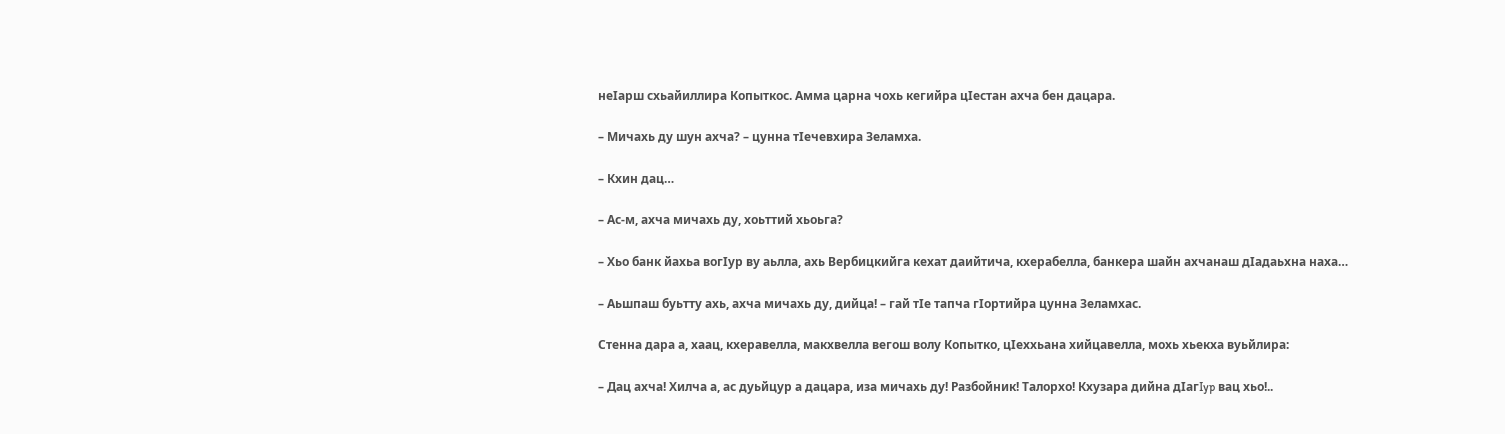неIарш схьайиллира Копыткос. Амма царна чохь кегийра цIестан ахча бен дацара.

– Мичахь ду шун ахча? – цунна тIечевхира Зеламха.

– Кхин дац…

– Ас-м, ахча мичахь ду, хоьттий хьоьга?

– Хьо банк йахьа вогIур ву аьлла, ахь Вербицкийга кехат даийтича, кхерабелла, банкера шайн ахчанаш дIадаьхна наха…

– Аьшпаш буьтту ахь, ахча мичахь ду, дийца! – гай тIе тапча гIортийра цунна Зеламхас.

Стенна дара а, хаац, кхеравелла, макхвелла вегош волу Копытко, цIеххьана хийцавелла, мохь хьекха вуьйлира:

– Дац ахча! Хилча а, ас дуьйцур а дацара, иза мичахь ду! Разбойник! Талорхо! Кхузара дийна дIaгIyp вац хьо!..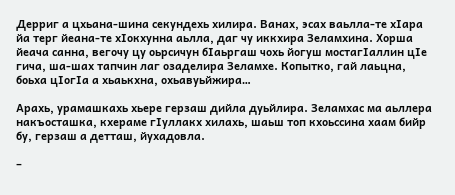Дерриг а цхьана-шина секундехь хилира. Ванах, эсах ваьлла-те хIара йа терг йеана-те хIокхунна аьлла, даг чу иккхира Зеламхина. Хорша йеача санна, вегочу цу оьрсичун бIаьргаш чохь йогуш мостагIаллин цIе гича, ша-шах тапчин лаг озаделира Зеламхе. Копытко, гай лаьцна, боьха цIогIа а хьаькхна, охьавуьйжира…

Арахь, урамашкахь хьере герзаш дийла дуьйлира. Зеламхас ма аьллера накъосташка, кхераме гIуллакх хилахь, шаьш топ кхоьссина хаам бийр бу, герзаш а детташ, йухадовла.

–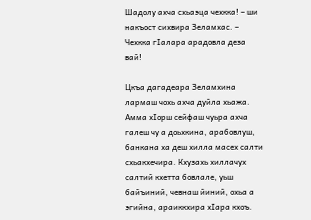Шадолу ахча схьаэца чехкка! – ши накъост сихвира Зеламхас. – Чехкка гIалара арадовла деза вай!

Цкъа дагадеара Зеламхина лармаш чохь ахча дуйла хьажа. Амма хIорш сейфаш чуьра ахча галеш чу а доьхкина, арабовлуш, банкана ха деш хилла масех салти схьакхечира. Кхузахь хиллачух салтий кхетта бовлале, уьш байъиний, чевнаш йиний, охьа а эгийна, араиккхира хIара кхоъ.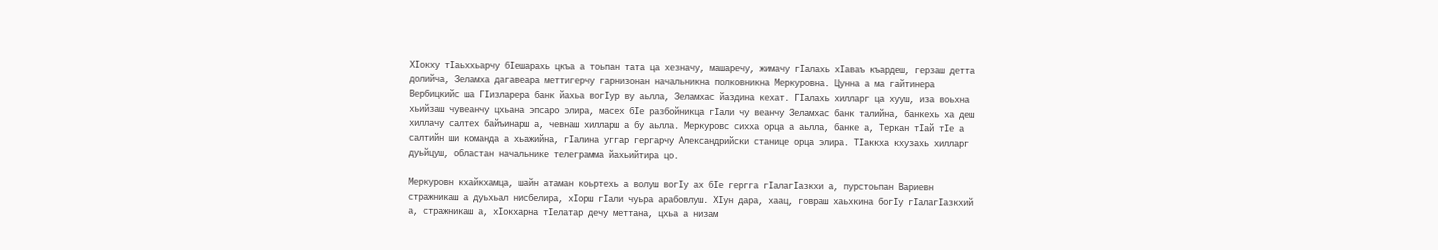ХIокху тIаьххьарчу бIешарахь цкъа а тоьпан тата ца хезначу, машаречу, жимачу гIалахь хIаваъ къардеш, герзаш детта долийча, Зеламха дагавеара меттигерчу гарнизонан начальникна полковникна Меркуровна. Цунна а ма гайтинера Вербицкийс ша ГIизларера банк йахьа вогIур ву аьлла, Зеламхас йаздина кехат. ГIалахь хилларг ца хууш, иза воьхна хьийзаш чувеанчу цхьана эпсаро элира, масех бIе разбойникца гIали чу веанчу Зеламхас банк талийна, банкехь ха деш хиллачу салтех байъинарш а, чевнаш хилларш а бу аьлла. Меркуровс сихха орца а аьлла, банке а, Теркан тIай тIе а салтийн ши команда а хьажийна, гIалина уггар гергарчу Александрийски станице орца элира. ТIаккха кхузахь хилларг дуьйцуш, областан начальнике телеграмма йахьийтира цо.

Меркуровн кхайкхамца, шайн атаман коьртехь а волуш вoгIу ах бIе гергга гIалагIазкхи а, пурстоьпан Вариевн стражникаш а дуьхьал нисбелира, хIорш гIали чуьра арабовлуш. ХIун дара, хаац, говраш хаьхкина богIу гIалагIазкхий а, стражникаш а, хIокхарна тIелатар дечу меттана, цхьа а низам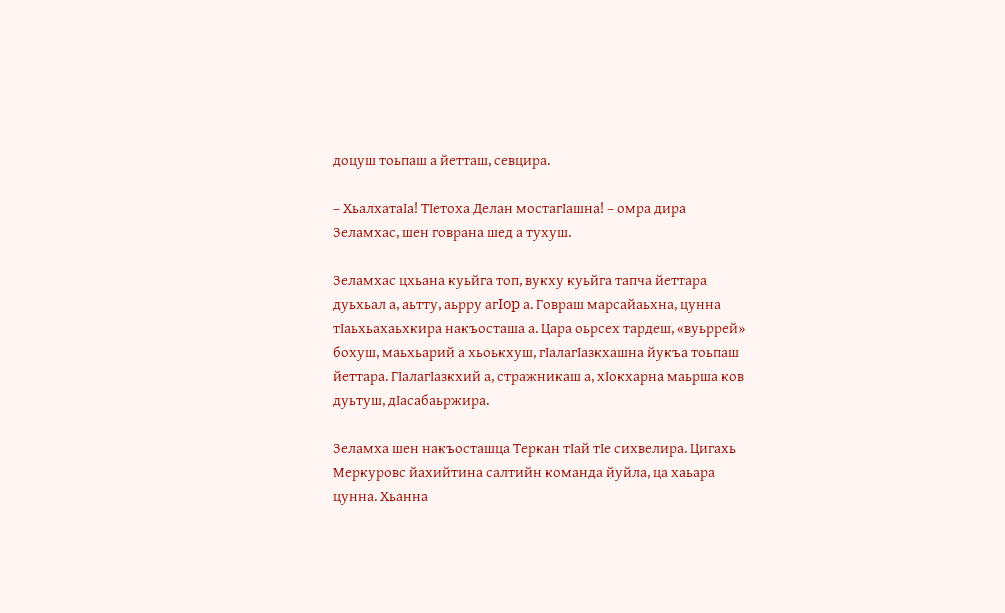доцуш тоьпаш а йетташ, севцира.

– ХьалхатаIа! ТIетоха Делан мостагIашна! – омра дира Зеламхас, шен говрана шед а тухуш.

Зеламхас цхьана куьйга топ, вукху куьйга тапча йеттара дуьхьал а, аьтту, аьрру aгIop а. Говраш марсайаьхна, цунна тIаьхьахаьхкира накъосташа а. Цара оьрсех тардеш, «вуьррей» бохуш, маьхьарий а хьоькхуш, гIалагIазкхашна йукъа тоьпаш йеттара. ГIалагIазкхий а, стражникаш а, хIокхарна маьрша ков дуьтуш, дIасабаьржира.

Зеламха шен накъосташца Теркан тIай тIе сихвелира. Цигахь Меркуровс йахийтина салтийн команда йуйла, ца хаьара цунна. Хьанна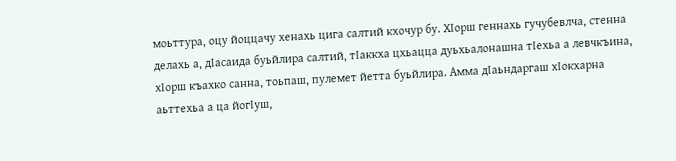моьттура, оцу йоццачу хенахь цига салтий кхочур бу. ХIорш геннахь гучубевлча, стенна делахь а, дIасаида буьйлира салтий, тIаккха цхьацца дуьхьалонашна тIехьа а левчкъина, хIорш къахко санна, тоьпаш, пулемет йетта буьйлира. Амма дIаьндаргаш хIокхарна аьттехьа а ца йогIуш,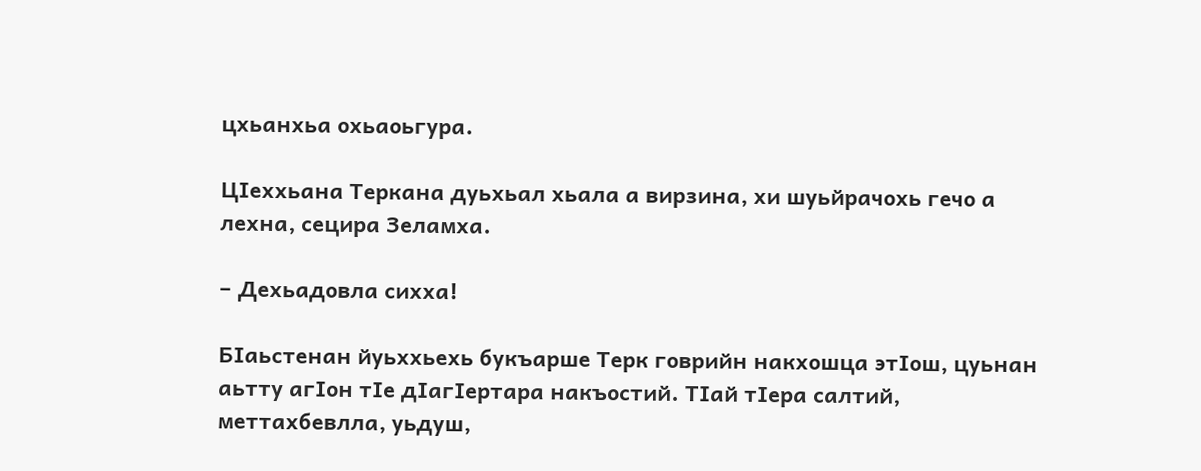цхьанхьа охьаоьгура.

ЦIеххьана Теркана дуьхьал хьала а вирзина, хи шуьйрачохь гечо а лехна, сецира Зеламха.

– Дехьадовла сихха!

БIаьстенан йуьххьехь букъарше Терк говрийн накхошца этIош, цуьнан аьтту агIон тIе дIагIертара накъостий. ТIай тIера салтий, меттахбевлла, уьдуш,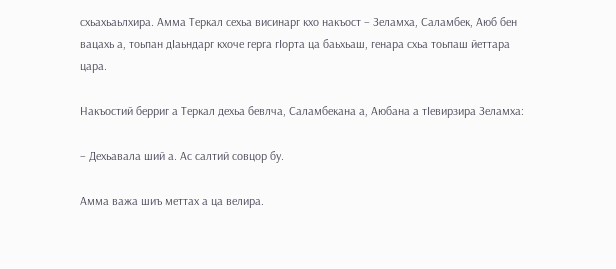схьахьаьлхира. Амма Теркал сехьа висинарг кхо накъост – Зеламха, Саламбек, Аюб бен вацахь а, тоьпан дIаьндарг кхоче гepгa гIорта ца баьхьаш, генара схьа тоьпаш йеттара цара.

Накъостий берриг а Теркал дехьа бевлча, Саламбекана а, Аюбана а тIевирзира Зеламха:

– Дехьавала ший а. Ас салтий совцор бу.

Амма важа шиъ меттах а ца велира.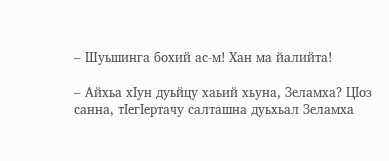– Шуьшинга бохий ас-м! Хан ма йалийта!

– Айхьа хIун дуьйцу хаьий хьуна, Зеламха? ЦIоз санна, тIегIертачу салташна дуьхьал Зеламха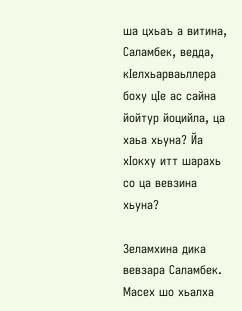ша цхьаъ а витина, Саламбек, ведда, кIелхьарваьллера боху цIе ас сайна йойтур йоцийла, ца хаьа хьуна? Йа хIокху итт шарахь со ца вевзина хьуна?

Зеламхина дика вевзара Саламбек. Масех шо хьалха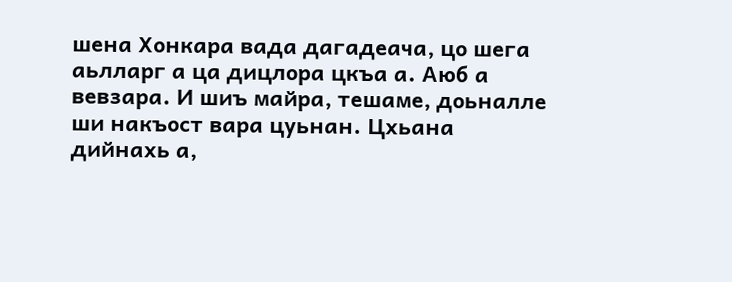шена Хонкара вада дагадеача, цо шега аьлларг а ца дицлора цкъа а. Аюб а вевзара. И шиъ майра, тешаме, доьналле ши накъост вара цуьнан. Цхьана дийнахь а,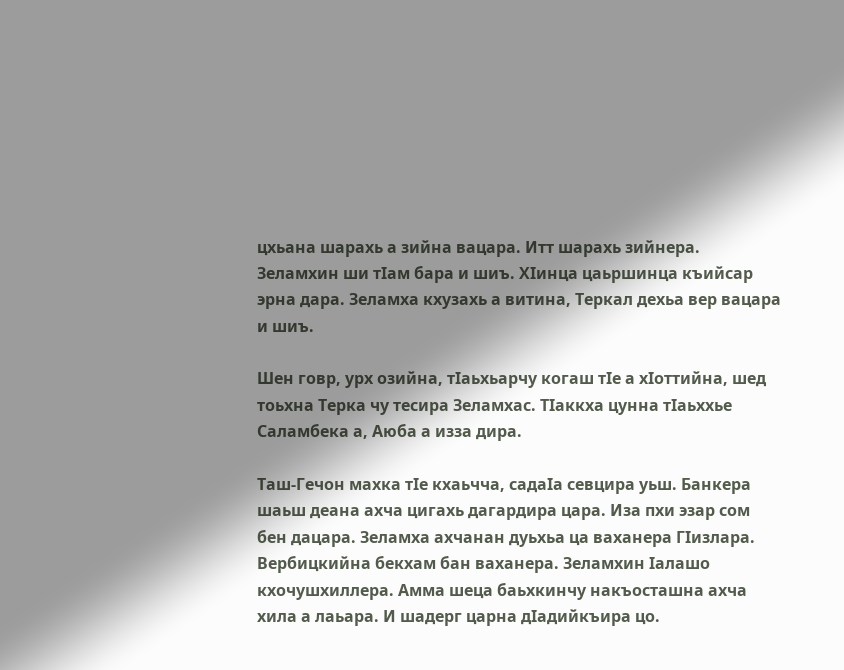цхьана шарахь а зийна вацара. Итт шарахь зийнера. Зеламхин ши тIам бара и шиъ. ХIинца цаьршинца къийсар эрна дара. Зеламха кхузахь а витина, Теркал дехьа вер вацара и шиъ.

Шен говр, урх озийна, тIаьхьарчу когаш тIе а xIоттийна, шед тоьхна Терка чу тесира Зеламхас. ТIаккха цунна тIаьххье Саламбека а, Аюба а изза дира.

Таш-Гечон махка тIе кхаьчча, садаIа севцира уьш. Банкера шаьш деана ахча цигахь дагардира цара. Иза пхи эзар сом бен дацара. Зеламха ахчанан дуьхьа ца ваханера ГIизлара. Вербицкийна бекхам бан ваханера. Зеламхин Iалашо кхочушхиллера. Амма шеца баьхкинчу накъосташна ахча хила а лаьара. И шадерг царна дIадийкъира цо.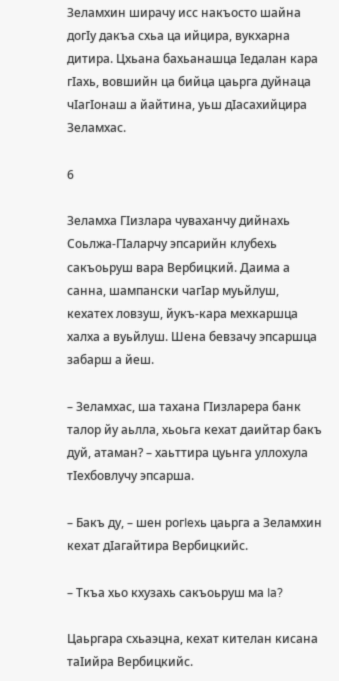Зеламхин ширачу исс накъосто шайна догIу дакъа схьа ца ийцира, вукхарна дитира. Цхьана бахьанашца Iедалан кара гIахь, вовшийн ца бийца цаьрга дуйнаца чIагIонаш а йайтина, уьш дIасахийцира Зеламхас.

6

Зеламха ГIизлара чуваханчу дийнахь Соьлжа-ГIаларчу эпсарийн клубехь сакъоьруш вара Вербицкий. Дaимa а санна, шампански чагIар муьйлуш, кехатех ловзуш, йукъ-кара мехкаршца халха а вуьйлуш. Шена бевзачу эпсаршца забарш а йеш.

– Зеламхас, ша тахана ГIизларера банк талор йу аьлла, хьоьга кехат даийтар бакъ дуй, атаман? – хаьттира цуьнга уллохула тIехбовлучу эпсарша.

– Бакъ ду, – шен poгIexь цаьрга а Зеламхин кехат дIагайтира Вербицкийс.

– Ткъа хьо кхузахь сакъоьруш ма Ia?

Цаьргара схьаэцна, кехат кителан кисана таIийра Вербицкийс.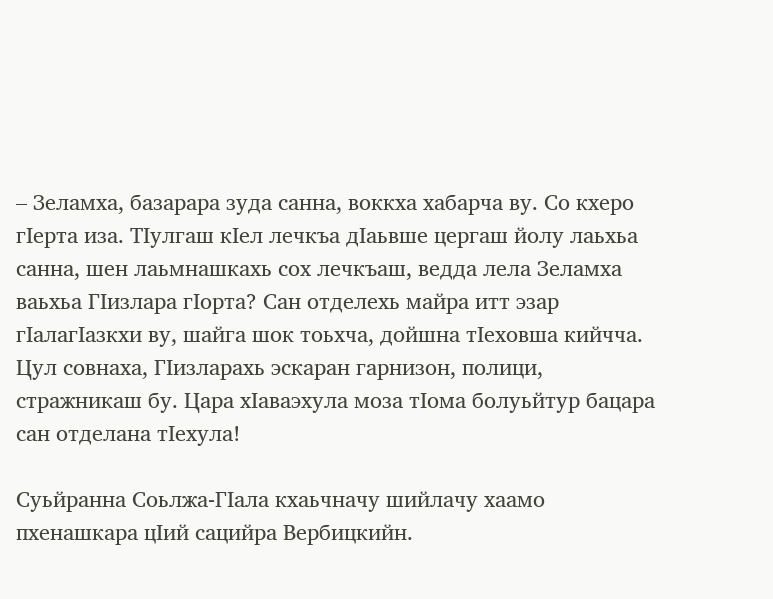– Зеламха, базарара зуда санна, воккха хабарча ву. Со кхеро гIерта иза. ТIулгаш кIел лечкъа дIаьвше цергаш йолу лаьхьа санна, шен лаьмнашкахь сох лечкъаш, ведда лела Зеламха ваьхьа ГIизлара гIорта? Сан отделехь майра итт эзар гIалагIазкхи ву, шайга шок тоьхча, дойшна тIеховша кийчча. Цул совнаха, ГIизларахь эскаран гарнизон, полици, стражникаш бу. Цара хIаваэхула моза тIома болуьйтур бацара сан отделана тIехула!

Суьйранна Соьлжа-ГIала кхаьчначу шийлачу хаамо пхенашкара цIий сацийра Вербицкийн.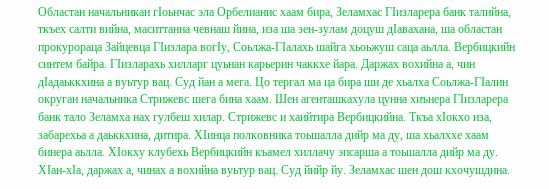Областан начальникан гIоьнчас эла Орбелианис хаам бира, Зеламхас ГIизларера банк талийна, ткъех салти вийна, маситтанна чевнаш йина, иза ша зен-зулам доцуш дIавахана, ша областан прокурораца Зайцевца ГIизлара вогIу, Соьлжа-ГIалахь шайга хьоьжуш саца аьлла. Вербицкийн синтем байра. ГIизларахь хилларг цуьнан карьерин чаккхе йара. Даржах вохийна а, чин дIадаьккхина а вуьтур вац. Суд йан а мега. Цо тергал ма ца бира ши де хьалха Соьлжа-ГIалин округан начальника Стрижевс шега бина хаам. Шен агенташкахула цунна хиънера ГIизларера банк тало Зеламха нах гулбеш хилар. Стрижевс и хаийтира Вербицкийна. Ткъа хIокхо иза, забарехьа а даьккхина, дитира. ХIинца полковника тоьшалла дийр ма ду, ша хьалххе хаам бинера аьлла. ХIокху клубехь Вербицкийн къамел хиллачу эпсарша а тоьшалла дийр ма ду. ХIан-хIа, даржах а, чинах а вохийна вуьтур вац. Суд йийр йу. Зеламхас шен дош кхочушдина.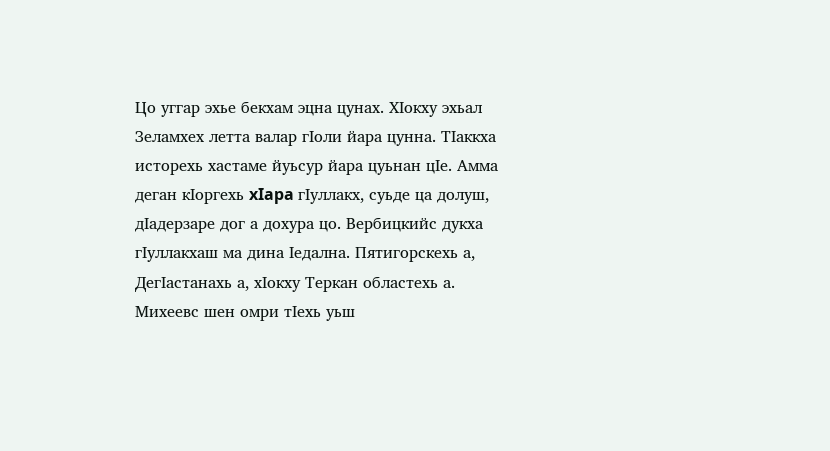Цо уггар эхье бекхам эцна цунах. ХIокху эхьал Зеламхех летта валар гIоли йара цунна. ТIаккха исторехь хастаме йуьсур йара цуьнан цIе. Амма деган кIоргехь xIapa гIуллакх, суьде ца долуш, дIадерзаре дог а дохура цо. Вербицкийс дукха гIуллакхаш ма дина Iедална. Пятигорскехь а, ДегIастанахь а, хIокху Теркан областехь а. Михеевс шен омри тIехь уьш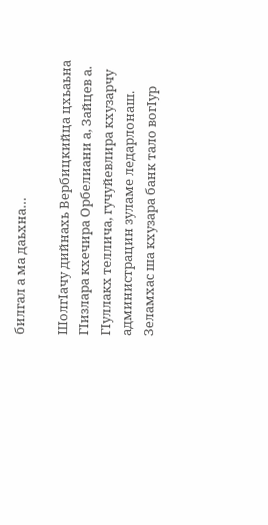билгал а ма даьхна…

ШолгIачу дийнахь Вербицкийца цхьаьна ГIизлара кхечира Орбелиани а, Зайцев а. ГIуллакх теллича, гучуйевлира кхузарчу администрацин зуламе ледарлонаш. Зеламхас ша кхузара банк тало вогIур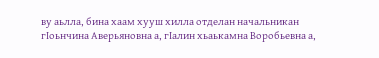ву аьлла, бина хаам хууш хилла отделан начальникан гIоьнчина Аверьяновна а, гIалин хьаькамна Воробьевна а,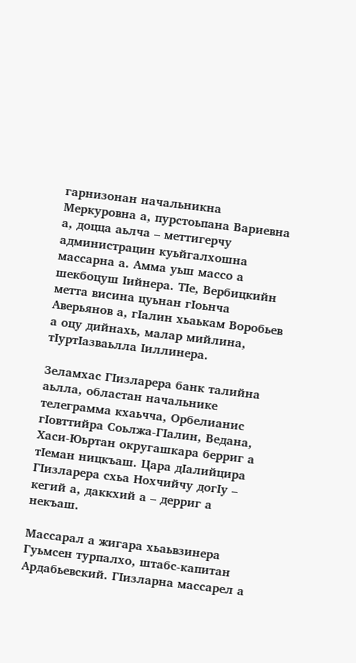гарнизонан начальникна Меркуровна а, пурстоьпана Вариевна а, доцца аьлча – меттигерчу администрацин куьйгалхошна массарна а. Амма уьш массо а шекбоцуш Iийнера. TIе, Вербицкийн метта висина цуьнан гIоьнча Аверьянов а, гIaлин хьаькам Воробьев а оцу дийнахь, малар мийлина, тIуртIазваьлла Iиллинера.

Зеламхас ГIизларера банк талийна аьлла, областан начальнике телеграмма кхаьчча, Орбелианис гIовттийра Соьлжа-ГIалин, Ведана, Хаси-Юьртан округашкара берриг а тIеман ницкъаш. Цара дIалийцира ГIизларера схьа Нохчийчу догIу – кегий а, даккхий а – дерриг а некъаш.

Массарал а жигара хьаьвзинера Гуьмсен турпалхо, штабс-капитан Ардабьевский. ГIизларна массарел а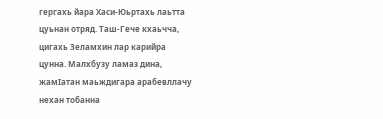гергахь йара Хаси-Юьртахь лаьтта цуьнан отряд. Таш-Гече кхаьчча, цигахь Зеламхин лар карийра цунна. Малхбузу ламаз дина, жамIатан маьждигара арабевллачу нехан тобанна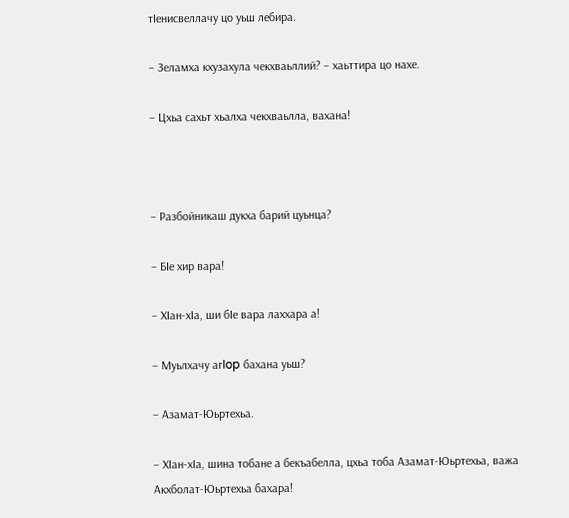тIенисвеллачу цо уьш лебира.

– Зеламха кхузахула чекхваьллий? – хаьттира цо нахе.

– Цхьа сахьт хьалха чекхваьлла, вахана!



– Разбойникаш дукха барий цуьнца?

– БIе хир вара!

– ХIан-хIа, ши бIе вара лаххара а!

– Муьлхачу aгIop бахана уьш?

– Азамат-Юьртехьа.

– ХIан-хIа, шина тобане а бекъабелла, цхьа тоба Азамат-Юьртехьа, важа Акхболат-Юьртехьа бахара!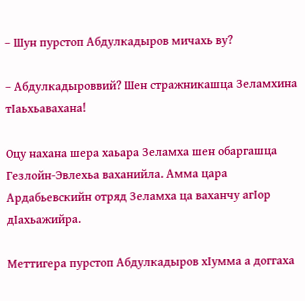– Шун пурстоп Абдулкадыров мичахь ву?

– Абдулкадыроввий? Шен стражникашца Зеламхина тIаьхьавахана!

Оцу нахана шера хаьара Зеламха шен обаргашца Гезлойн-Эвлехьа ваханийла. Aмма цара Ардабьевскийн отряд Зеламха ца ваханчу aгIор дIахьажийра.

Меттигера пурстоп Абдулкадыров хIумма а доггаха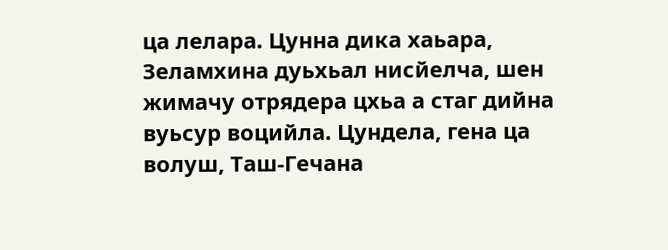ца лелара. Цунна дика хаьара, Зеламхина дуьхьал нисйелча, шен жимачу отрядера цхьа а стаг дийна вуьсур воцийла. Цундела, гена ца волуш, Таш-Гечана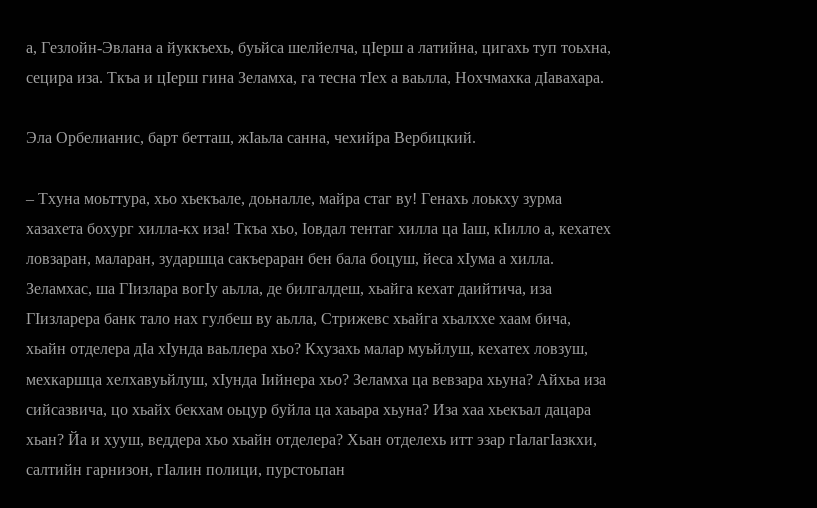а, Гезлойн-Эвлана а йуккъехь, буьйса шелйелча, цIерш а латийна, цигахь туп тоьхна, сецира иза. Ткъа и цIерш гина Зеламха, га тесна тIех а ваьлла, Нохчмахка дIавахара.

Эла Орбелианис, барт бетташ, жIаьла санна, чехийра Вербицкий.

– Тхуна моьттура, хьо хьекъале, доьналле, майра стаг ву! Генахь лоькху зурма хазахета бохург хилла-кх иза! Ткъа хьо, Iовдал тентаг хилла ца Iаш, кIилло а, кехатех ловзаран, маларан, зударшца сакъераран бен бала боцуш, йеса хIума а хилла. Зеламхас, ша ГIизлара вогIу аьлла, де билгалдеш, хьайга кехат даийтича, иза ГIизларера банк тало нах гулбеш ву аьлла, Стрижевс хьайга хьалххе хаам бича, хьайн отделера дIа хIунда ваьллера хьо? Кхузахь малар муьйлуш, кехатех ловзуш, мехкаршца хелхавуьйлуш, хIунда Iийнера хьо? Зеламха ца вевзара хьуна? Айхьа иза сийсазвича, цо хьайх бекхам оьцур буйла ца хаьара хьуна? Иза хаа хьекъал дацара хьан? Йа и хууш, веддера хьо хьайн отделера? Хьан отделехь итт эзар гIалагIазкхи, салтийн гарнизон, гIалин полици, пурстоьпан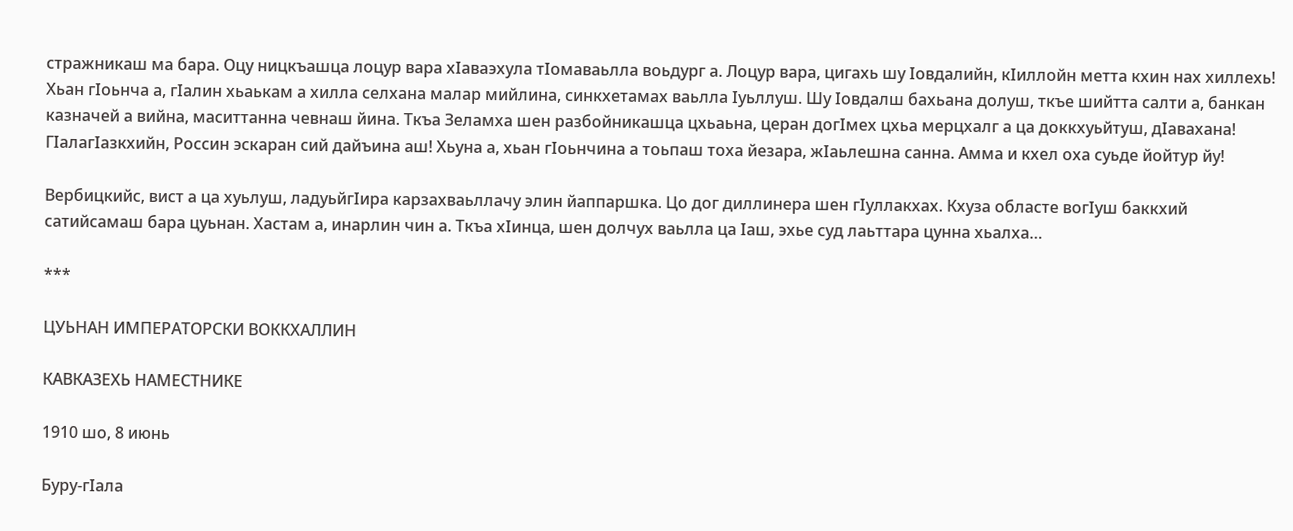стражникаш ма бара. Оцу ницкъашца лоцур вара хIаваэхула тIомаваьлла воьдург а. Лоцур вара, цигахь шу Iовдалийн, кIиллойн метта кхин нах хиллехь! Хьан гIоьнча а, гIалин хьаькам а хилла селхана малар мийлина, синкхетамах ваьлла Iуьллуш. Шу Iовдалш бахьана долуш, ткъе шийтта салти а, банкан казначей а вийна, маситтанна чевнаш йина. Ткъа Зеламха шен разбойникашца цхьаьна, церан догIмех цхьа мерцхалг а ца доккхуьйтуш, дIавахана! ГIалагIазкхийн, Россин эскаран сий дайъина аш! Хьуна а, хьан гIоьнчина а тоьпаш тоха йезара, жIаьлешна санна. Амма и кхел оха суьде йойтур йу!

Вербицкийс, вист а ца хуьлуш, ладуьйгIира карзахваьллачу элин йаппаршка. Цо дог диллинера шен гIуллакхах. Кхуза областе вогIуш баккхий сатийсамаш бара цуьнан. Хастам а, инарлин чин а. Ткъа хIинца, шен долчух ваьлла ца Iаш, эхье суд лаьттара цунна хьалха…

***

ЦУЬНАН ИМПЕРАТОРСКИ ВОККХАЛЛИН

КАВКАЗЕХЬ НАМЕСТНИКЕ

1910 шо, 8 июнь

Буру-гIала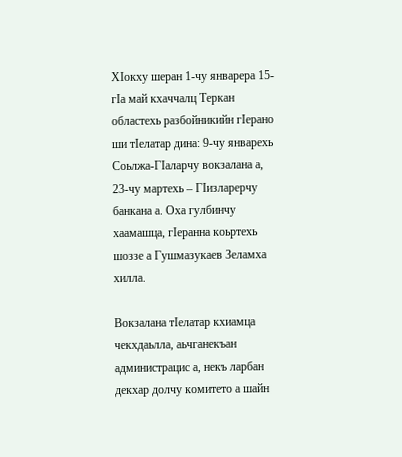ХIокху шеран 1-чу январера 15-гIа май кхаччалц Теркан областехь разбойникийн гIерано ши тIелатар дина: 9-чу январехь Соьлжа-ГIаларчу вокзалана а, 23-чу мартехь – ГIизларерчу банкана а. Оха гулбинчу хаамашца, гIеранна коьртехь шоззе а Гушмазукаев Зеламха хилла.

Вокзалана тIелатар кхиамца чекхдаьлла, аьчганекъан администрацис а, некъ ларбан декхар долчу комитето а шайн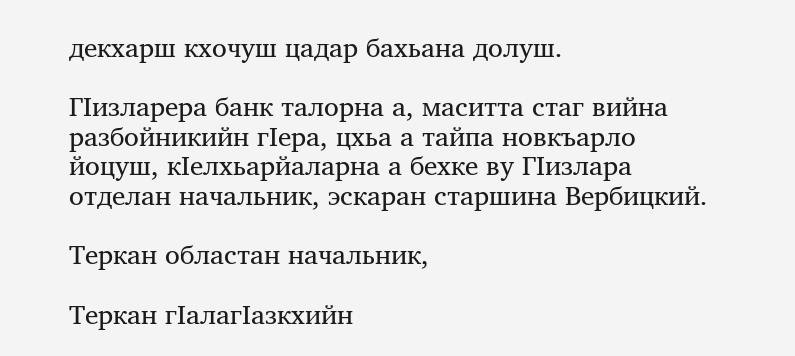декхарш кхочуш цадар бахьана долуш.

ГIизларера банк талорна а, маситта стаг вийна разбойникийн гIера, цхьа а тайпа новкъарло йоцуш, кIелхьарйаларна а бехке ву ГIизлара отделан начальник, эскаран старшина Вербицкий.

Теркан областан начальник,

Теркан гIалагIазкхийн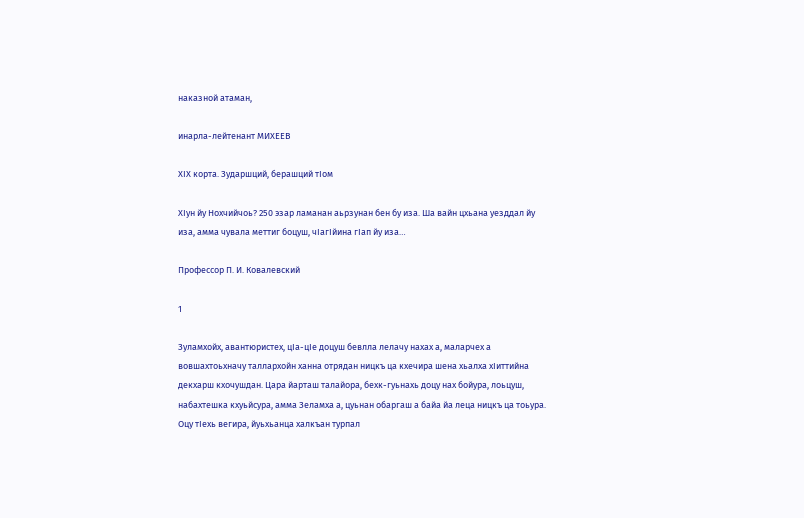наказной атаман,

инарла-лейтенант MИXЕEB

XIX корта. Зударшций, берашций тIом

ХIун йу Нохчийчоь? 250 эзар ламанан аьрзунан бен бу иза. Ша вайн цхьана уезддал йу иза, амма чувала меттиг боцуш, чIагIйина гIап йу иза…

Профессор П. И. Ковалевский

1

Зуламхойх, авантюристех, цIа-цIе доцуш бевлла лелачу нахах а, маларчех а вовшахтоьхначу таллархойн ханна отрядан ницкъ ца кхечира шена хьалха хIиттийна декхарш кхочушдан. Цара йарташ талайора, бехк-гуьнахь доцу нах бойура, лоьцуш, набахтешка кхуьйсура, амма Зеламха а, цуьнан обаргаш а байа йа леца ницкъ ца тоьура. Оцу тIехь вегира, йуьхьанца халкъан турпал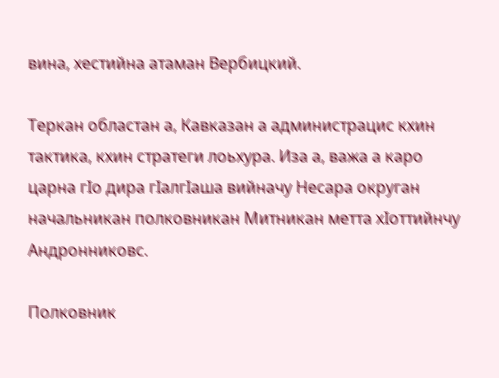вина, хестийна атаман Вербицкий.

Теркан областан а, Кавказан а администрацис кхин тактика, кхин стратеги лоьхура. Иза а, важа а каро царна гIо дира гIалгIаша вийначу Несара округан начальникан полковникан Митникан метта хIоттийнчу Андронниковс.

Полковник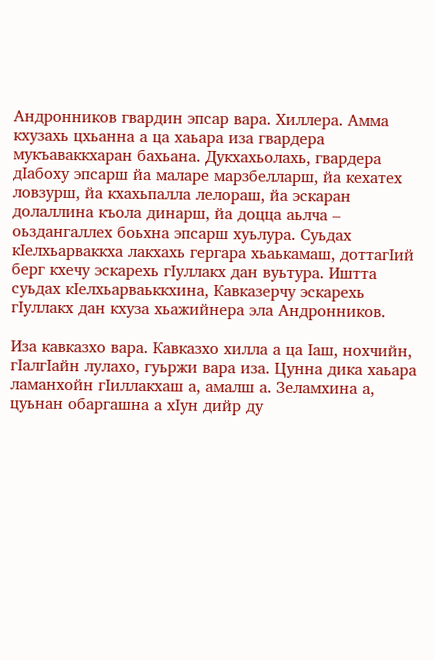Андронников гвардин эпсар вара. Хиллера. Амма кхузахь цхьанна а ца хаьара иза гвардера мукъаваккхаран бахьана. Дукхахьолахь, гвардера дIабоху эпсарш йа маларе марзбелларш, йа кехатех ловзурш, йа кхахьпалла лелораш, йа эскаран долаллина къола динарш, йа доцца аьлча – оьздангаллех боьхна эпсарш хуьлура. Суьдах кIелхьарваккха лакхахь гергара хьаькамаш, доттагIий берг кхечу эскарехь гIуллакх дан вуьтура. Иштта суьдах кIелхьарваьккхина, Кавказерчу эскарехь гIуллакх дан кхуза хьажийнера эла Андронников.

Иза кавказхо вара. Кавказхо хилла а ца Iаш, нохчийн, гIалгIайн лулахо, гуьржи вара иза. Цунна дика хаьара ламанхойн гIиллакхаш а, амалш а. Зеламхина а, цуьнан обаргашна а хIун дийр ду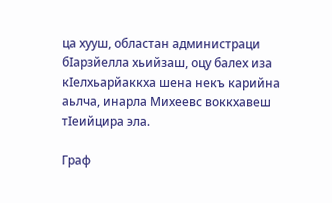ца хууш, областан администраци бIарзйелла хьийзаш, оцу балех иза кIелхьарйаккха шена некъ карийна аьлча, инарла Михеевс воккхавеш тIеийцира эла.

Граф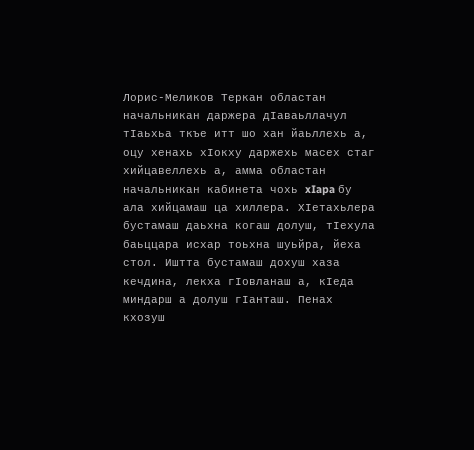Лорис-Меликов Теркан областан начальникан даржера дIаваьллачул тIаьхьа ткъе итт шо хан йаьллехь а, оцу хенахь хIокху даржехь масех стаг хийцавеллехь а, амма областан начальникан кабинета чохь xIapa бу ала хийцамаш ца хиллера. ХIетахьлера бустамаш даьхна когаш долуш, тIехула баьццара исхар тоьхна шуьйра, йеха стол. Иштта бустамаш дохуш хаза кечдина, лекха гIовланаш а, кIеда миндарш а долуш гIанташ. Пенах кхозуш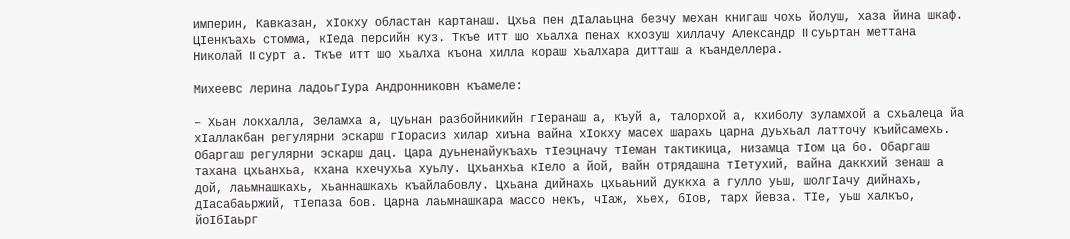империн, Кавказан, хIокху областан картанаш. Цхьа пен дIалаьцна безчу механ книгаш чохь йолуш, хаза йина шкаф. ЦIенкъахь стомма, кIеда персийн куз. Ткъе итт шо хьалха пенах кхозуш хиллачу Александр II суьртан меттана Николай II сурт а. Ткъе итт шо хьалха къона хилла кораш хьалхара дитташ а къанделлера.

Михеевс лерина ладоьгIура Андронниковн къамеле:

– Хьан локхалла, Зеламха а, цуьнан разбойникийн гIеранаш а, къуй а, талорхой а, кхиболу зуламхой а схьалеца йа хIаллакбан регулярни эскарш гIорасиз хилар хиъна вайна хIокху масех шарахь царна дуьхьал латточу къийсамехь. Обаргаш регулярни эскарш дац. Цара дуьненайукъахь тIеэцначу тIеман тактикица, низамца тIом ца бо. Обаргаш тахана цхьанхьа, кхана кхечухьа хуьлу. Цхьанхьа кIело а йой, вайн отрядашна тIетухий, вайна даккхий зенаш а дой, лаьмнашкахь, хьаннашкахь къайлабовлу. Цхьана дийнахь цхьаьний дуккха а гулло уьш, шолгIачу дийнахь, дIасабаьржий, тIепаза бов. Царна лаьмнашкара массо некъ, чIаж, хьех, бIов, тарх йевза. ТIе, уьш халкъо, йоIбIаьрг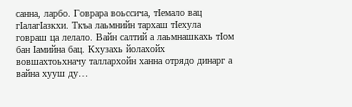санна, ларбо. Говрара воьссича, тIемало вац гIалагIазкхи. Ткъа лаьмнийн тархаш тIехула говраш ца лелало. Вайн салтий а лаьмнашкахь тIом бан Iамийна бац. Кхузахь йолахойх вовшахтоьхначу таллархойн ханна отрядо динарг а вайна хууш ду…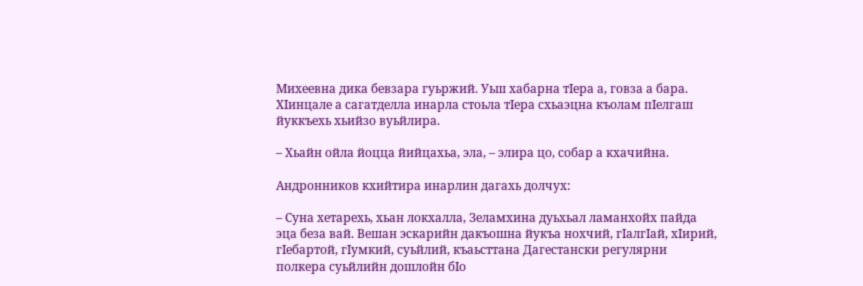Михеевна дика бевзара гуьржий. Уьш хабарна тIера а, говза а бара. ХIинцале а сагатделла инарла стоьла тIера схьаэцна къолам пIелгаш йуккъехь хьийзо вуьйлира.

– Хьайн ойла йоцца йийцахьа, эла, – элира цо, собар а кхачийна.

Андронников кхийтира инарлин дагахь долчух:

– Суна хетарехь, хьан локхалла, Зеламхина дуьхьал ламанхойх пайда эца беза вай. Вешан эскарийн дакъошна йукъа нохчий, гIалгIай, хIирий, гIебартой, гIумкий, суьйлий, къаьсттана Дагестански регулярни полкера суьйлийн дошлойн бIо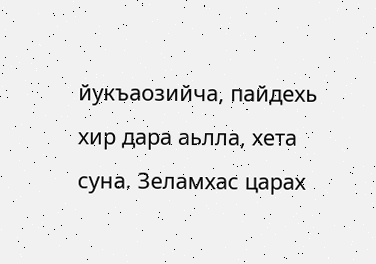йукъаозийча, пайдехь хир дара аьлла, хета суна. Зеламхас царах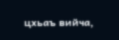цхьаъ вийча,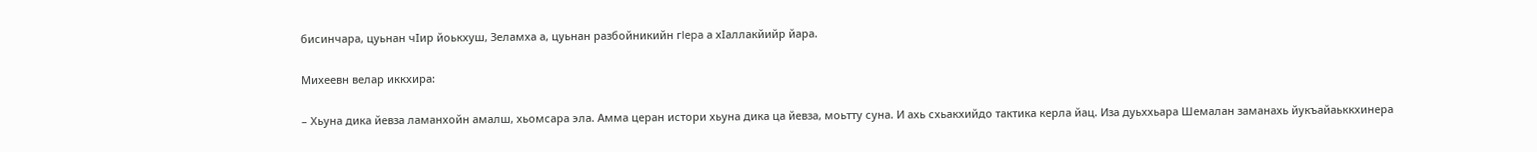бисинчара, цуьнан чIир йоькхуш, Зеламха а, цуьнан разбойникийн гIepa а хIаллакйийр йара.

Михеевн велар иккхира:

– Хьуна дика йевза ламанхойн амалш, хьомсара эла. Амма церан истори хьуна дика ца йевза, моьтту суна. И ахь схьакхийдо тактика керла йац. Иза дуьххьара Шемалан заманахь йукъайаьккхинера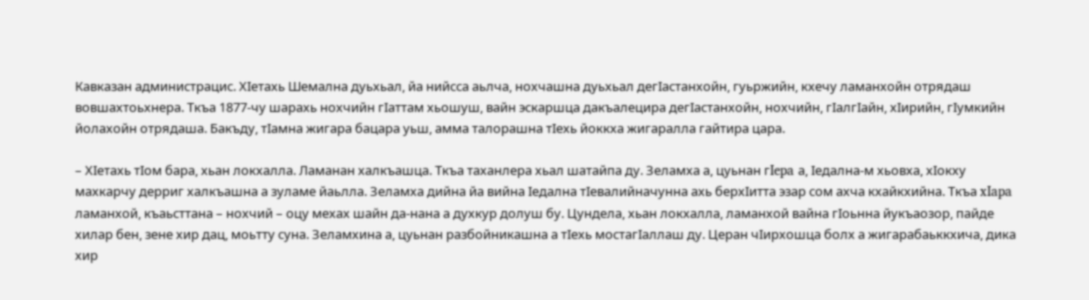Кавказан администрацис. ХIетахь Шемална дуьхьал, йа нийсса аьлча, нохчашна дуьхьал дегIастанхойн, гуьржийн, кхечу ламанхойн отрядаш вовшахтоьхнера. Ткъа 1877-чу шарахь нохчийн гIаттам хьошуш, вайн эскаршца дакъалецира дегIастанхойн, нохчийн, гIалгIайн, хIирийн, гIумкийн йолахойн отрядаша. Бакъду, тIамна жигара бацара уьш, амма талорашна тIехь йоккха жигаралла гайтира цара.

– ХIетахь тIом бара, хьан локхалла. Ламанан халкъашца. Ткъа таханлера хьал шатайпа ду. Зеламха а, цуьнан гIepa а, Iедална-м хьовха, хIокху махкарчу дерриг халкъашна а зуламе йаьлла. Зеламха дийна йа вийна Iедална тIевалийначунна ахь берхIитта эзар сом ахча кхайкхийна. Ткъа xIapa ламанхой, къаьсттана – нохчий – оцу мехах шайн да-нана а духкур долуш бу. Цундела, хьан локхалла, ламанхой вайна гIоьнна йукъаозор, пайде хилар бен, зене хир дац, моьтту суна. Зеламхина а, цуьнан разбойникашна а тIехь мостагIаллаш ду. Церан чIирхошца болх а жигарабаьккхича, дика хир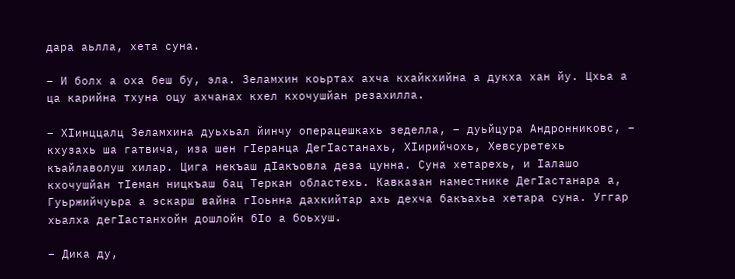дара аьлла, хета суна.

– И болх а оха беш бу, эла. Зеламхин коьртах ахча кхайкхийна а дукха хан йу. Цхьа а ца карийна тхуна оцу ахчанах кхел кхочушйан резахилла.

– ХIинццалц Зеламхина дуьхьал йинчу операцешкахь зеделла, – дуьйцура Андронниковс, – кхузахь ша гатвича, иза шен гIеранца ДегIастанахь, ХIирийчохь, Хевсуретехь къайлаволуш хилар. Цига некъаш дIакъовла деза цунна. Суна хетарехь, и Iалашо кхочушйан тIеман ницкъаш бац Теркан областехь. Кавказан наместнике ДегIастанара а, Гуьржийчуьра а эскарш вайна гIоьнна дахкийтар ахь дехча бакъахьа хетара суна. Уггар хьалха дегIастанхойн дошлойн бIо а боьхуш.

– Дика ду,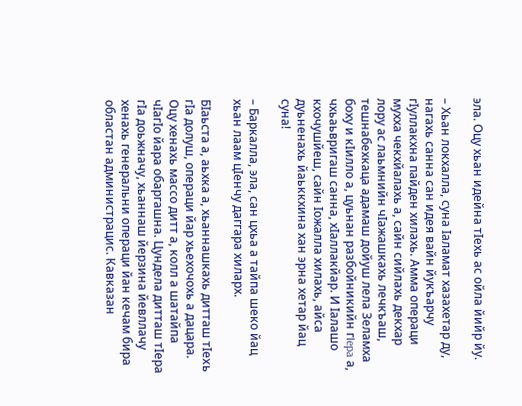эла. Оцу хьан идейна тIехь ас ойла йийр йу.

– Хьан локхалла, суна Iаламат хазахетар ду, нагахь санна сан идея вайн йукъарчу гIуллакхна пайден хилахь. Aмма операци мухха чекхйалахь а, сайн сийлахь декхар лору ас лаьмнийн чIажашкахь лечкъаш, тешнабехкаца адамаш дойуш лела Зеламха боху и кIилло а, цуьнан разбойникийн гIepa а, чхьаьвригаш санна, хIаллакйар. И Iалашо кхочушйеш, сайн Iожалла хилахь, айса дуьненахь йаьккхина хан эрна хетар йац суна!

– Баркалла, эла, сан цхьа а тайпа шеко йац хьан лаам цIенчу даггара хиларх.

БIаьста а, аьхка а, хьаннашкахь дитташ тIеxь гIа долуш, операци йар хьехочохь а дацара. Оцу хенахь массо дитт а, колл а шатайпа чIагIо йара обаргашна. Цундела дитташ тIера гIa доьжначу, хьаннаш йерзина йевллачу хенахь генеральни операци йан кечам бира областан администрацис. Кавказан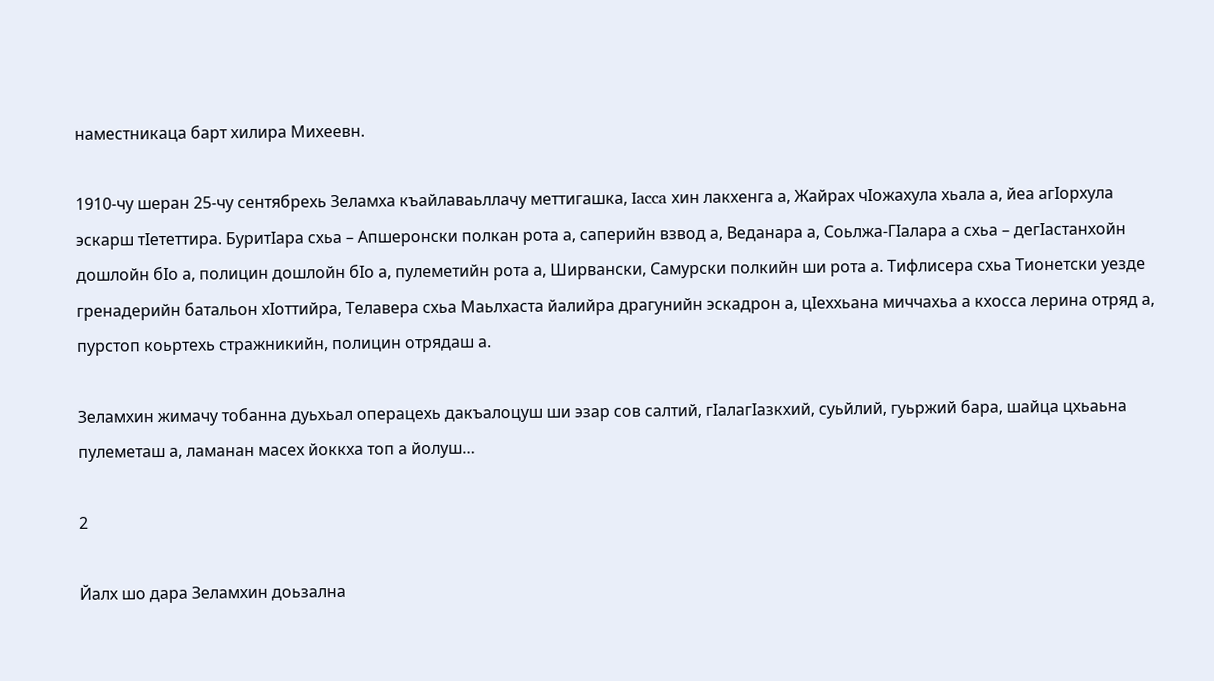наместникаца барт хилира Михеевн.

1910-чу шеран 25-чу сентябрехь Зеламха къайлаваьллачу меттигашка, Iacca хин лакхенга а, Жайрах чIожахула хьала а, йеа агIорхула эскарш тIететтира. БуритIара схьа – Апшеронски полкан рота а, саперийн взвод а, Веданара а, Соьлжа-ГIалара а схьа – дегIастанхойн дошлойн бIо а, полицин дошлойн бIо а, пулеметийн рота а, Ширвански, Самурски полкийн ши рота а. Тифлисера схьа Тионетски уезде гренадерийн батальон хIоттийра, Телавера схьа Маьлхаста йалийра драгунийн эскадрон а, цIеххьана миччахьа а кхосса лерина отряд а, пурстоп коьртехь стражникийн, полицин отрядаш а.

Зеламхин жимачу тобанна дуьхьал операцехь дакъалоцуш ши эзар сов салтий, гIалагIазкхий, суьйлий, гуьржий бара, шайца цхьаьна пулеметаш а, ламанан масех йоккха топ а йолуш…

2

Йалх шо дара Зеламхин доьзална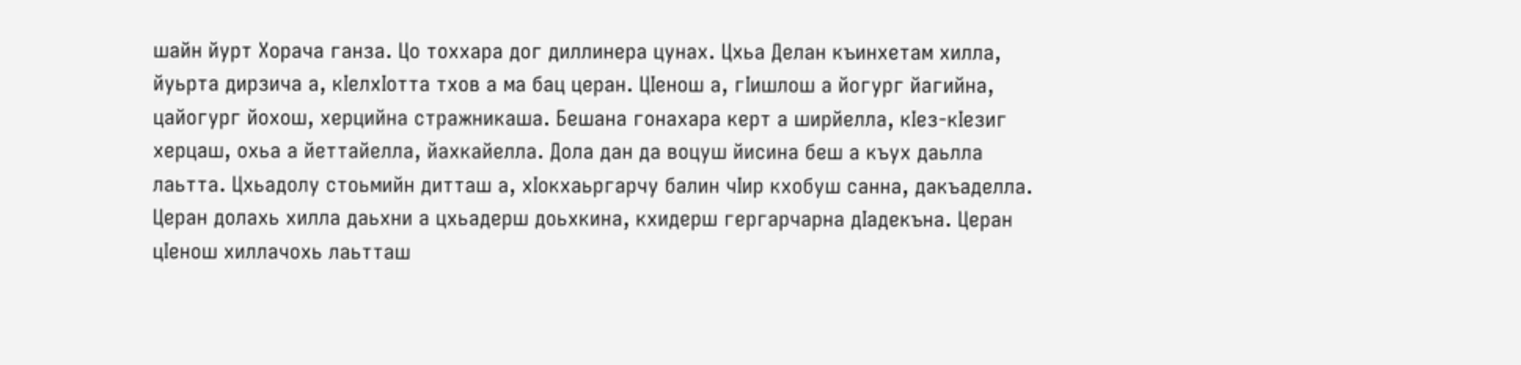шайн йурт Хорача ганза. Цо тоххара дог диллинера цунах. Цхьа Делан къинхетам хилла, йуьрта дирзича а, кIелхIотта тхов а ма бац церан. ЦIенош а, гIишлош а йогург йагийна, цайогург йохош, херцийна стражникаша. Бешана гонахара керт а ширйелла, кIез-кIезиг херцаш, охьа а йеттайелла, йахкайелла. Дола дан да воцуш йисина беш а къух даьлла лаьтта. Цхьадолу стоьмийн дитташ а, хIокхаьргарчу балин чIир кхобуш санна, дакъаделла. Церан долахь хилла даьхни а цхьадерш дoьxкинa, кхидерш гергарчарна дIадекъна. Церан цIенош хиллачохь лаьтташ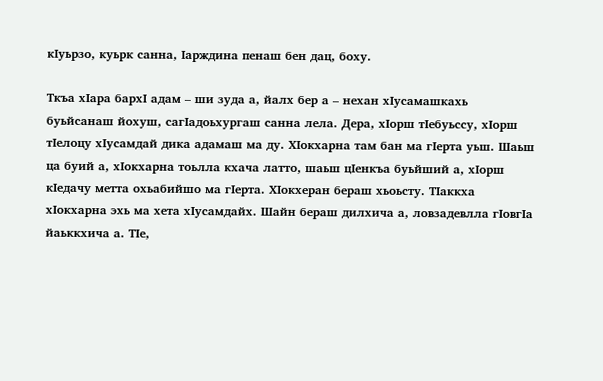кIуьрзо, куьрк санна, Iарждина пенаш бен дац, боху.

Ткъа хIара бархI адам – ши зуда а, йалх бер а – нехан хIусамашкахь буьйсанаш йохуш, сагIадоьхургаш санна лела. Дера, хIорш тIебуьссу, хIорш тIелоцу хIусамдай дика адамаш ма ду. ХIокхарна там бан ма гIерта уьш. Шаьш ца буий а, хIокхарна тоьлла кхача латто, шаьш цIенкъа буьйший а, хIорш кIедачу метта охьабийшо ма гIерта. ХIокхеран бераш хьоьсту. ТIаккха хIокхарна эхь ма хета хIусамдайх. Шайн бераш дилхича а, ловзадевлла гIовгIа йаьккхича а. TIе,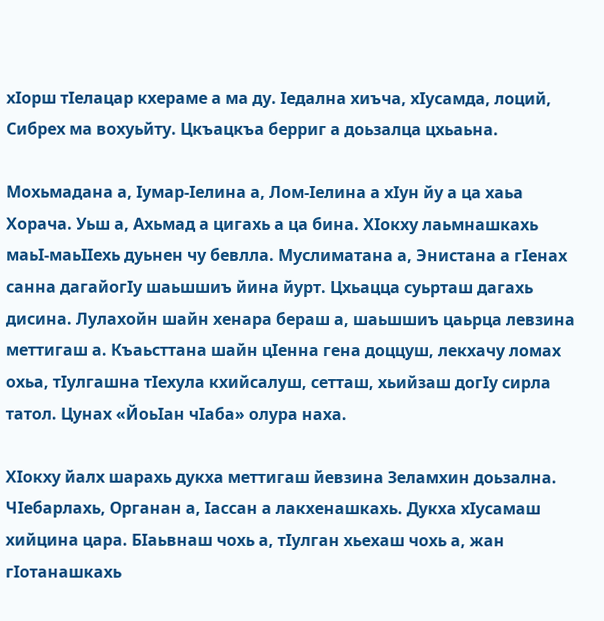хIорш тIелацар кхераме а ма ду. Iедална хиъча, хIусамда, лоций, Сибрех ма вохуьйту. Цкъацкъа берриг а доьзалца цхьаьна.

Мохьмадана а, Iумар-Iелина а, Лом-Iелина а хIун йу а ца хаьа Хорача. Уьш а, Ахьмад а цигахь а ца бина. ХIокху лаьмнашкахь маьI-маьIIехь дуьнен чу бевлла. Муслиматана а, Энистана а гIенах санна дагайогIу шаьшшиъ йина йурт. Цхьацца суьрташ дагахь дисина. Лулахойн шайн хенара бераш а, шаьшшиъ цаьрца левзина меттигаш а. Къаьсттана шайн цIенна гена доццуш, лекхачу ломах охьа, тIулгашна тIехула кхийсалуш, сетташ, хьийзаш догIу сирла татол. Цунах «ЙоьIан чIаба» олура наха.

ХIокху йалх шарахь дукха меттигаш йевзина Зеламхин доьзална. ЧIебарлахь, Органан а, Iассан а лакхенашкахь. Дукха хIусамаш хийцина цара. БIаьвнаш чохь а, тIулган хьехаш чохь а, жан гIотанашкахь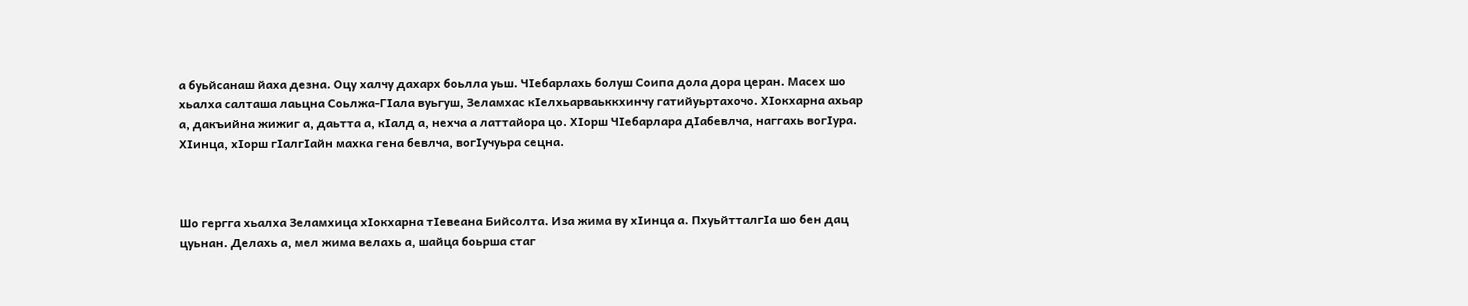а буьйсанаш йаха дезна. Оцу халчу дахарх боьлла уьш. ЧIебарлахь болуш Соипа дола дора церан. Масех шо хьалха салташа лаьцна Соьлжа-ГIала вуьгуш, Зеламхас кIелхьарваьккхинчу гатийуьртахочо. ХIокхарна ахьар а, дакъийна жижиг а, даьтта а, кIалд а, нехча а латтайора цо. ХIорш ЧIебарлара дIабевлча, наггахь вогIура. ХIинца, хIорш гIалгIайн махка гена бевлча, вогIучуьра сецна.



Шо гергга хьалха Зеламхица хIокхарна тIевеана Бийсолта. Иза жима ву хIинца а. ПхуьйтталгIа шо бен дац цуьнан. Делахь а, мел жима велахь а, шайца боьрша стаг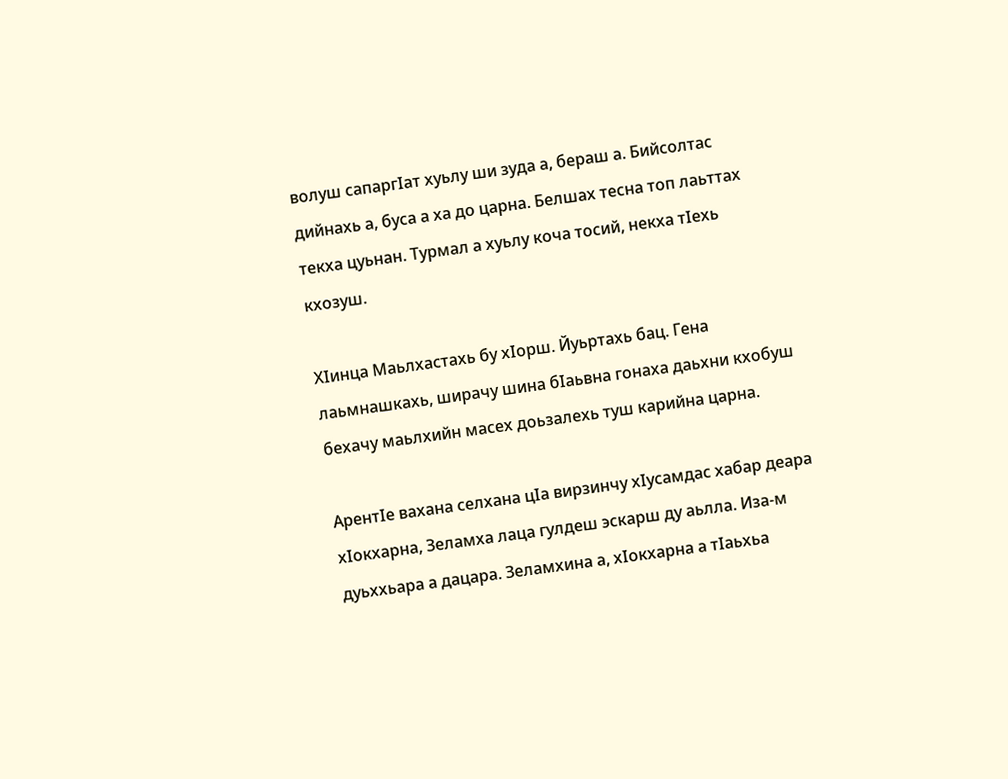волуш сапаргIат хуьлу ши зуда а, бераш а. Бийсолтас дийнахь а, буса а ха до царна. Белшах тесна топ лаьттах текха цуьнан. Турмал а хуьлу коча тосий, некха тIехь кхозуш.

ХIинца Маьлхастахь бу хIорш. Йуьртахь бац. Гена лаьмнашкахь, ширачу шина бIаьвна гонаха даьхни кхобуш бехачу маьлхийн масех доьзалехь туш карийна царна.

АрентIе вахана селхана цIа вирзинчу хIусамдас хабар деара хIокхарна, Зеламха лаца гулдеш эскарш ду аьлла. Иза-м дуьххьара а дацара. Зеламхина а, хIокхарна а тIаьхьа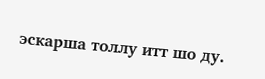эскарша толлу итт шо ду.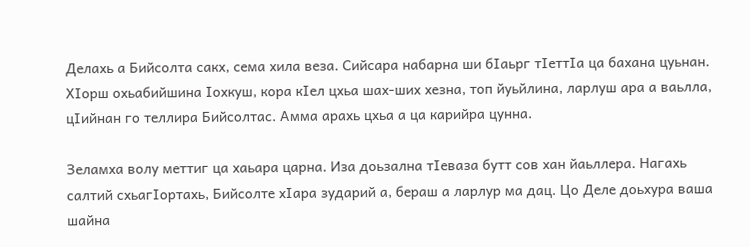Делахь а Бийсолта сакх, сема хила веза. Сийсара набарна ши бIаьрг тIеттIа ца бахана цуьнан. ХIорш охьабийшина Iохкуш, кора кIел цхьа шах-ших хезна, топ йуьйлина, ларлуш ара а ваьлла, цIийнан го теллира Бийсолтас. Амма арахь цхьа а ца карийра цунна.

Зеламха волу меттиг ца хаьара царна. Иза доьзална тIеваза бутт сов хан йаьллера. Нагахь салтий схьагIортахь, Бийсолте хIара зударий а, бераш а ларлур ма дац. Цо Деле доьхура ваша шайна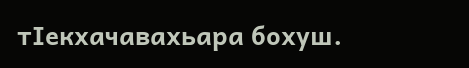тIекхачавахьара бохуш.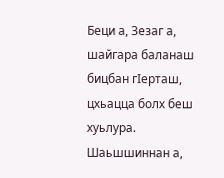Беци а, Зезаг а, шайгара баланаш бицбан гIерташ, цхьацца болх беш хуьлура. Шаьшшиннан а,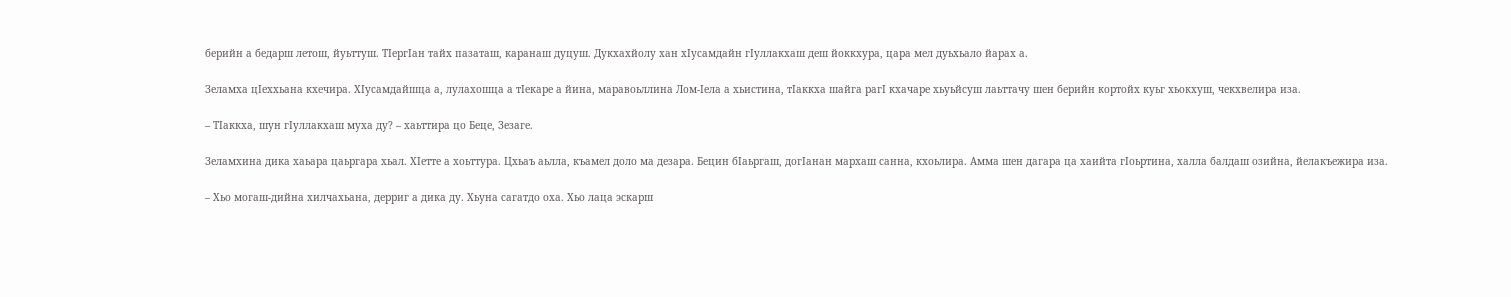берийн а бедарш летош, йуьттуш. ТIергIан тайх пазаташ, каранаш дуцуш. Дукхахйолу хан хIусамдайн гIуллакхаш деш йоккхура, цара мел дуьхьало йарах а.

Зеламха цIеххьана кхечира. ХIусамдайшца а, лулахошца а тIекаре а йина, маравоьллина Лoм-Iела а хьистина, тIаккха шайга рагI кхачаре хьуьйсуш лаьттачу шен берийн кортойх куьг хьокхуш, чекхвелира иза.

– ТIаккха, шун гIуллакхаш муха ду? – хаьттира цо Беце, Зезаге.

Зеламхина дика хаьара цаьргара хьал. ХIетте а хоьттура. Цхьаъ аьлла, къамел доло ма дезара. Бецин бIаьргаш, догIанан мархаш санна, кхоьлира. Амма шен дагара ца хаийта гIоьртина, халла балдаш озийна, йелакъежира иза.

– Хьо могаш-дийна хилчахьана, дерриг а дика ду. Хьуна сагатдо оха. Хьо лаца эскарш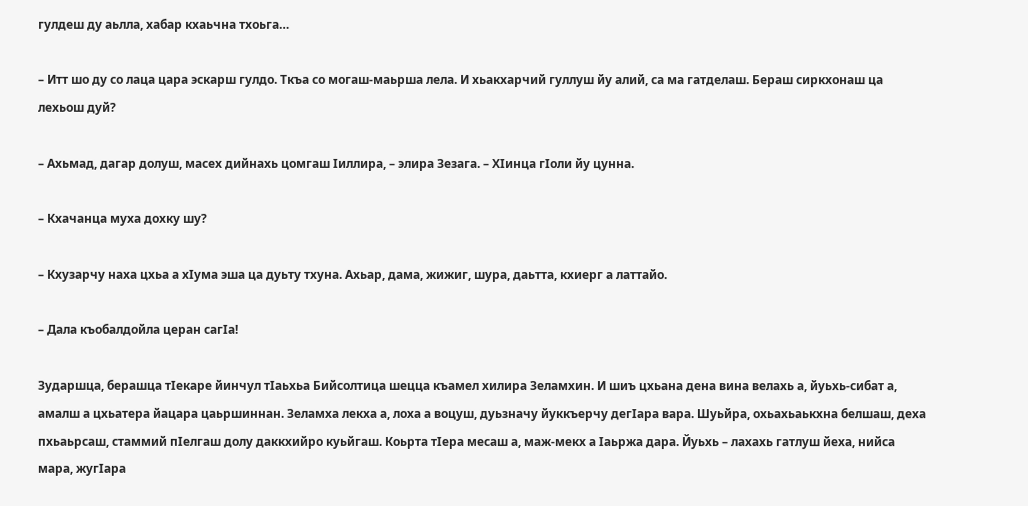гулдеш ду аьлла, хабар кхаьчна тхоьга…

– Итт шо ду со лаца цара эскарш гулдо. Ткъа со могаш-маьрша лела. И хьакхарчий гуллуш йу алий, са ма гатделаш. Бераш сиркхонаш ца лехьош дуй?

– Ахьмад, дагар долуш, масех дийнахь цомгаш Iиллира, – элира Зезага. – ХIинца гIоли йу цунна.

– Кхачанца муха дохку шу?

– Кхузарчу наха цхьа а хIума эша ца дуьту тхуна. Ахьар, дама, жижиг, шура, даьтта, кхиерг а латтайо.

– Дала къобалдойла церан сагIа!

Зударшца, берашца тIекаре йинчул тIаьхьа Бийсолтица шецца къамел хилира Зеламхин. И шиъ цхьана дена вина велахь а, йуьхь-сибат а, амалш а цхьатера йацара цаьршиннан. Зеламха лекха а, лоха а воцуш, дуьзначу йуккъерчу дегIара вара. Шуьйра, охьахьаькхна белшаш, деха пхьаьрсаш, стаммий пIелгаш долу даккхийро куьйгаш. Коьрта тIера месаш а, маж-мекх а Iаьржа дара. Йуьхь – лахахь гатлуш йеха, нийса мара, жугIара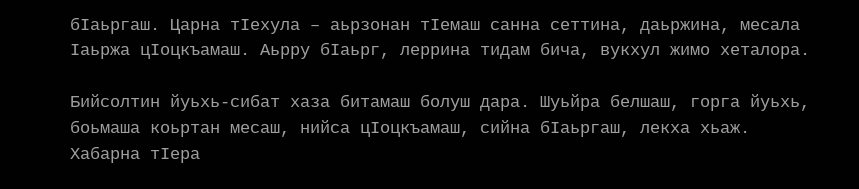бIаьргаш. Царна тIехула – аьрзонан тIемаш санна сеттина, даьржина, месала Iаьржа цIоцкъамаш. Аьрру бIаьрг, леррина тидам бича, вукхул жимо хеталора.

Бийсолтин йуьхь-сибат хаза битамаш болуш дара. Шуьйра белшаш, горга йуьхь, боьмаша коьртан месаш, нийса цIоцкъамаш, сийна бIаьргаш, лекха хьаж. Хабарна тIера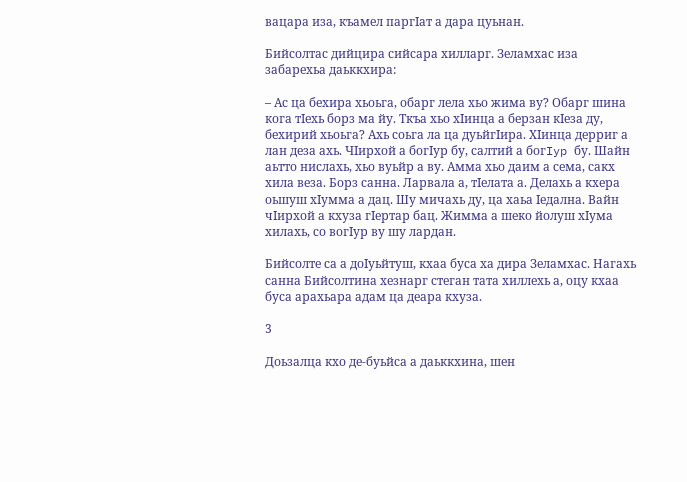вацара иза, къамел паргIат а дара цуьнан.

Бийсолтас дийцира сийсара хилларг. Зеламхас иза забарехьа даьккхира:

– Ас ца бехира хьоьга, обарг лела хьо жима ву? Обарг шина кога тIехь борз ма йу. Ткъа хьо хIинца а берзан кIеза ду, бехирий хьоьга? Ахь соьга ла ца дуьйгIира. ХIинца дерриг а лан деза ахь. ЧIирхой а богIур бу, салтий а богIyp бу. Шайн аьтто нислахь, хьо вуьйр а ву. Амма хьо даим а сема, сакх хила веза. Борз санна. Ларвала а, тIелата а. Делахь а кхера оьшуш хIумма а дац. Шу мичахь ду, ца хаьа Iедална. Вайн чIирхой а кхуза гIертар бац. Жимма а шеко йолуш хIума хилахь, со вогIур ву шу лардан.

Бийсолте са а доIуьйтуш, кхаа буса ха дира Зеламхас. Нагахь санна Бийсолтина хезнарг стеган тата хиллехь а, оцу кхаа буса арахьара адам ца деара кхуза.

3

Доьзалца кхо де-буьйса а даьккхина, шен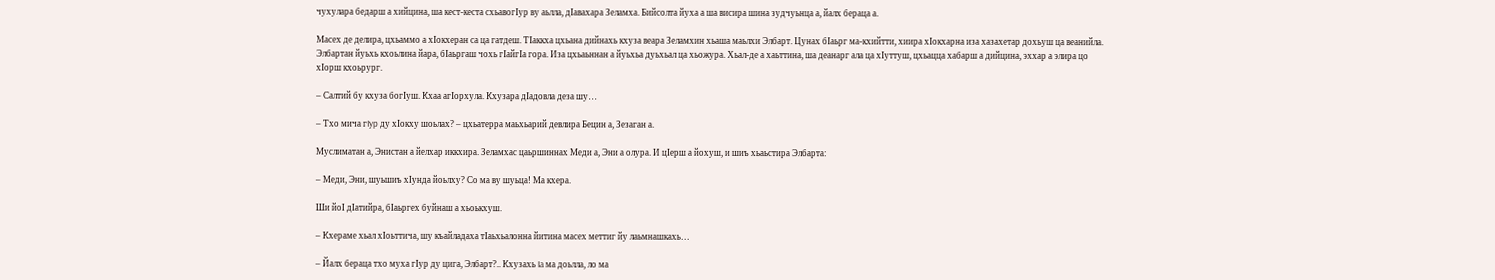чухулара бедарш а хийцина, ша кест-кеста схьавогIур ву аьлла, дIавахара Зеламха. Бийсолта йуха а ша висира шина зудчуьнца а, йалх бераца а.

Масех де делира, цхьаммо а хIокхеран са ца гатдеш. ТIаккха цхьана дийнахь кхуза веара Зеламхин хьаша маьлхи Элбарт. Цунах бIаьрг ма-кхийтти, хиира хIокхарна иза хазахетар дохьуш ца веанийла. Элбартан йуьхь кхоьлина йара, бIаьргаш чохь гIайгIа гора. Иза цхьаьннан а йуьхьа дуьхьал ца хьожура. Хьал-де а хаьттина, ша деанарг ала ца хIуттуш, цхьацца хабарш а дийцина, эххар а элира цо хIорш кхоьрург.

– Салтий бу кхуза богIуш. Кхаа агIорхула. Кхузара дIадовла деза шу…

– Тхо мича гIyp ду хIокху шоьлах? – цхьатерра маьхьарий девлира Бецин а, Зезаган а.

Муслиматан а, Энистан а йелхар иккхира. Зеламхас цаьршиннах Меди а, Эни а олура. И цIерш а йохуш, и шиъ хьаьстира Элбарта:

– Меди, Эни, шуьшиъ хIунда йоьлху? Со ма ву шуьца! Ма кхера.

Ши йоI дIатийра, бIаьргех буйнаш а хьоькхуш.

– Кхераме хьал хIоьттича, шу къайладаха тIаьхьалонна йитина масех меттиг йу лаьмнашкахь…

– Йалх бераца тхо муха гIур ду цига, Элбарт?.. Кхузахь Ia ма доьлла, ло ма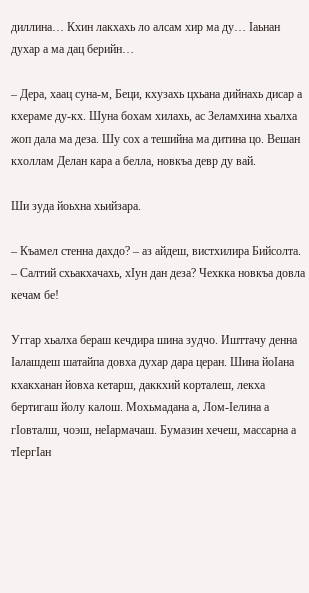диллина… Кхин лакхахь ло алсам хир ма ду… Iаьнан духар а ма дац берийн…

– Дера, хаац суна-м, Беци, кхузахь цхьана дийнахь дисар а кхераме ду-кх. Шуна бохам хилахь, ас Зеламхина хьалха жоп дала ма деза. Шу сох а тешийна ма дитина цо. Вешан кхоллам Делан кара а белла, новкъа девр ду вай.

Ши зуда йоьхна хьийзара.

– Къамел стенна дахдо? – аз айдеш, вистхилира Бийсолта. – Салтий схьакхачахь, хIун дан деза? Чехкка новкъа довла кечам бе!

Уггар хьалха бераш кечдира шина зудчо. Ишттачу денна Iалашдеш шатайпа довха духар дара церан. Шина йоIана кхакханан йовха кетарш, даккхий корталеш, лекха бертигаш йолу калош. Мохьмадана а, Лом-Iелина а гIовталш, чоэш, неIармачаш. Бумазин хечеш, массарна а тIергIан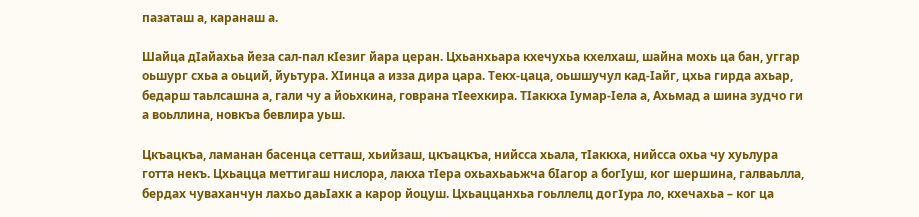пазаташ а, каранаш а.

Шайца дIайахьа йеза сал-пал кIезиг йара церан. Цхьанхьара кхечухьа кхелхаш, шайна мохь ца бан, уггар оьшург схьа а оьций, йуьтура. ХIинца а изза дира цара. Текх-цаца, оьшшучул кад-Iайг, цхьа гирда ахьар, бедарш таьлсашна а, гали чу а йоьхкина, говрана тIеехкира. ТIаккха Iумар-Iела а, Ахьмад а шина зудчо ги а воьллина, новкъа бевлира уьш.

Цкъацкъа, ламанан басенца сетташ, хьийзаш, цкъацкъа, нийсса хьала, тIаккха, нийсса охьа чу хуьлура готта некъ. Цхьацца меттигаш нислора, лакха тIера охьахьаьжча бIагор а богIуш, ког шершина, галваьлла, бердах чуваханчун лахьо даьIахк а карор йоцуш. Цхьаццанхьа гоьллелц дoгIypa ло, кхечахьа – ког ца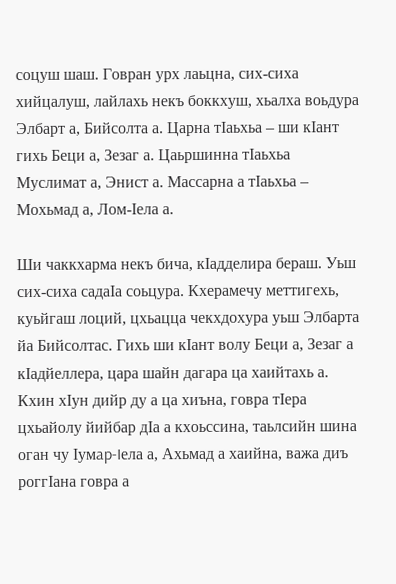соцуш шаш. Говран урх лаьцна, сих-сиха хийцалуш, лайлахь некъ боккхуш, хьалха воьдура Элбарт а, Бийсолта а. Царна тIаьхьа – ши кIант гихь Беци а, Зезаг а. Цаьршинна тIаьхьа Муслимат а, Энист а. Массарна а тIаьхьа – Мохьмад а, Лом-Iела а.

Ши чаккхарма некъ бича, кIадделира бераш. Уьш сих-сиха садаIа соьцура. Кхерамечу меттигехь, куьйгаш лоций, цхьацца чекхдохура уьш Элбарта йа Бийсолтас. Гихь ши кIант волу Беци а, Зезаг а кIадйеллера, цара шайн дагара ца хаийтахь а. Кхин хIун дийр ду а ца хиъна, говра тIера цхьайолу йийбар дIa а кхоьссина, таьлсийн шина оган чу Iyмap-Iела а, Ахьмад а хаийна, важа диъ роггIана говра а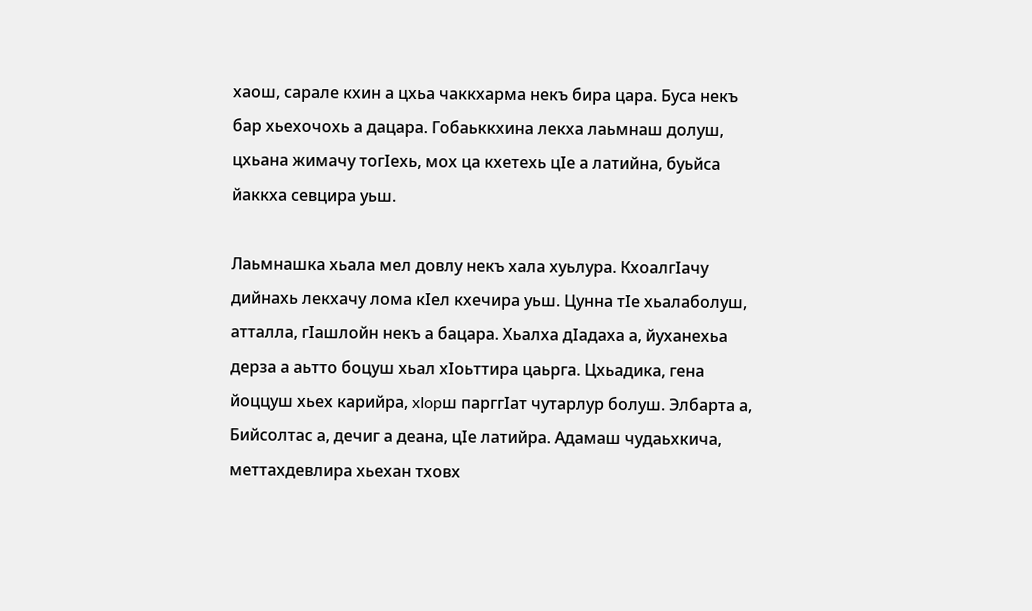хаош, сарале кхин а цхьа чаккхарма некъ бира цара. Буса некъ бар хьехочохь а дацара. Гобаьккхина лекха лаьмнаш долуш, цхьана жимачу тогIехь, мох ца кхетехь цIе а латийна, буьйса йаккха севцира уьш.

Лаьмнашка хьала мел довлу некъ хала хуьлура. КхоалгIачу дийнахь лекхачу лома кIел кхечира уьш. Цунна тIе хьалаболуш, атталла, гIашлойн некъ а бацара. Хьалха дIадаха а, йуханехьа дерза а аьтто боцуш хьал хIоьттира цаьрга. Цхьадика, гена йоццуш хьех карийра, xIopш парггIат чутарлур болуш. Элбарта а, Бийсолтас а, дечиг а деана, цIe латийра. Адамаш чудаьхкича, меттахдевлира хьехан тховх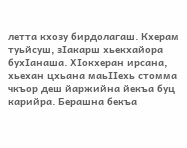летта кхозу бирдолагаш. Кхерам туьйсуш, зIакарш хьекхайора бухIанаша. ХIокхеран ирсана, хьехан цхьана маьIIехь стомма чкъор деш йаржийна йекъа буц карийра. Берашна бекъа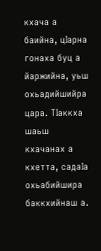кхача а баийна, цIарна гонаха буц а йаржийна, уьш охьадийшийра цара. ТIаккха шаьш кхачанах а кхетта, садаIа охьабийшира баккхийнаш а.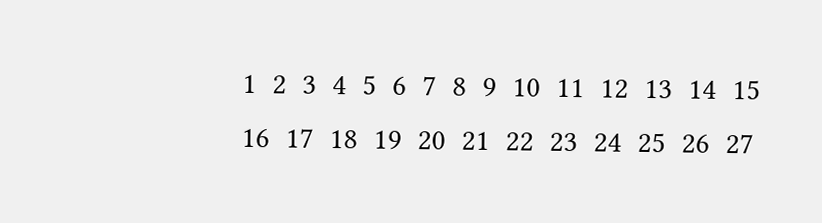1  2  3  4  5  6  7  8  9  10  11  12  13  14  15  16  17  18  19  20  21  22  23  24  25  26  27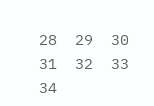28  29  30  31  32  33  34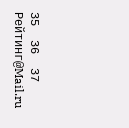35  36  37
Рейтинг@Mail.ru